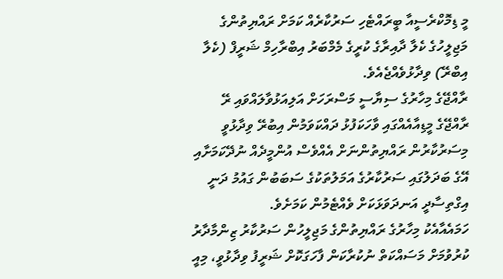މީ ޑިމޮކްރެސީއާ ބީރައްޓެހި ސަރުކާރެއް ކަމަށް ރައްޔިތުންގެ މަޖިލީހުގެ ކެލާ ދާއިރާގެ ކުރީގެ މެމްބަރު އިބްރާހިމް ޝަރީފް (ކެލާ އިބްރޭ) ވިދާޅުވެއްޖެއެވެ.
ރާއްޖޭގެ މިހާރުގެ ސިޔާސީ މަސްރަހަށް އަލިއަޅުވާލައްވައި ރޭ ރާއްޖޭގެ މީޑިއާއެއްގައި ވާހަކަފުޅު ދައްކަވަމުން އިބުރޭ ވިދާޅުވީ މިސަރުކާރުން ރައްޔިތުންނަށް އެއްވެސް އުންމީދެއް ނުދޭކަމަށާއި އޭގެ ބަދަލުގައި ސަރުކާރުގެ އަމަލުތަކުގެ ސަބަބުން ގައުމު ދަނީ އިގްތިސާދީ އަނދަވަޅަކަށް ވެއްޓެމުން ކަމަށެވެ.
ހަމައެއާއެކު މިހާރުގެ ރައްޔިތުންގެ މަޖިލީހުން ސަރުކާރު ޒިންމާދާރު ކުރުވުމަށް މަސައްކަތް ނުކުރާކަން ފާހަގަކޮށް ޝަރީފު ވިދާޅުވީ، މިއީ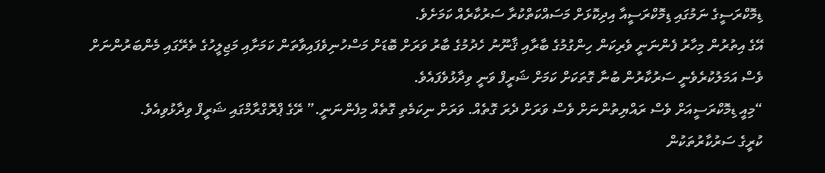ޑިމޮކްރަސީގެ ނަމުގައި ޑިމޮކްރަސީއާ އިދިކޮޅަށް މަސައްކަތްކުރާ ސަރުކާރެއް ކަމަށެވެ.
އޭގެ އިތުރުން މިހާރު ފެންނަނީ ވެރިކަން ހިންގުމުގެ ބާރާއި ޤާނޫނު ހެދުމުގެ ބާރު ވަރަށް ބޮޑަށް މަސްހުނިވެފައިވާތަން ކަމަށާއި މަޖިލީހުގެ ތެރޭގައި މެންބަރުންނަށް ވެސް އަމަލުކުރެވެނީ ސަރުކާރުން ބުނާ ގޮތަކަށް ކަމަށް ޝަރީފް ވަނީ ވިދާޅުވެފައެވެ.
“މިއީ ޑިމޮކްރަސީއަށް ވެސް ރައްޔިތުންނަށް ވެސް ވަރަށް ދެރަ ގޮތެއް. ވަރަށް ނިކަމެތި ގޮތެއް މިފެންނަނީ.” ރޭގެ ޕްރޮގްރާމްގައި ޝަރީފް ވިދާޅުވިއެވެ.
ކުރީގެ ސަރުކާރުތަކުން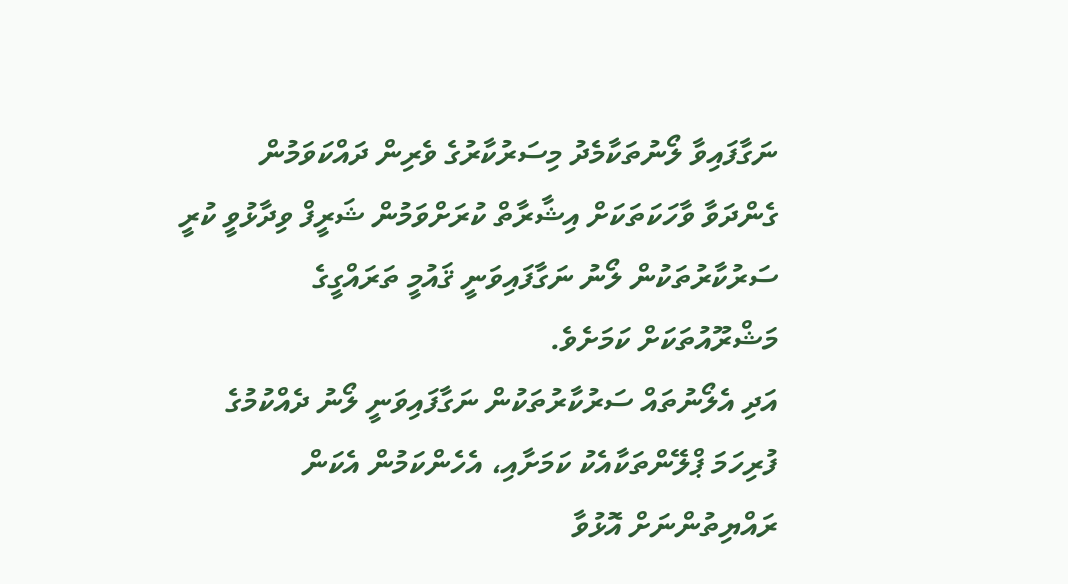ނަގާފައިވާ ލޯނުތަކާމެދު މިސަރުކާރުގެ ވެރިން ދައްކަވަމުން ގެންދަވާ ވާހަކަތަކަށް އިޝާރާތް ކުރަށްވަމުން ޝަރީފް ވިދާޅުވީ ކުރީ ސަރުކާރުތަކުން ލޯނު ނަގާފައިވަނީ ޤައުމީ ތަރައްގީގެ މަޝްރޫއުތަކަށް ކަމަށެވެ.
އަދި އެލޯނުތައް ސަރުކާރުތަކުން ނަގާފައިވަނީ ލޯނު ދެއްކުމުގެ ފުރިހަމަ ޕްލޭންތަކާއެކު ކަމަށާއި، އެހެންކަމުން އެކަން ރައްޔިތުންނަށް އޮޅުވާ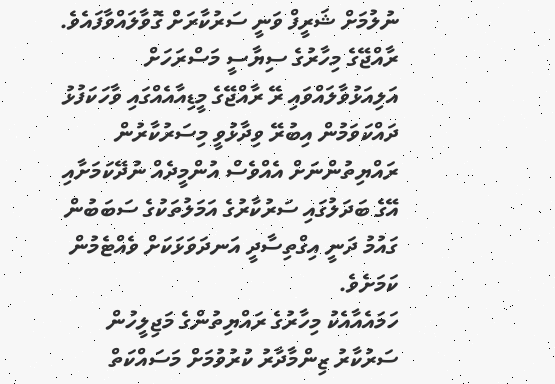ނުލުމަށް ޝަރީފް ވަނީ ސަރުކާރަށް ގޮވާލައްވާފައެވެ.
ރާއްޖޭގެ މިހާރުގެ ސިޔާސީ މަސްރަހަށް އަލިއަޅުވާލައްވައި ރޭ ރާއްޖޭގެ މީޑިއާއެއްގައި ވާހަކަފުޅު ދައްކަވަމުން އިބުރޭ ވިދާޅުވީ މިސަރުކާރުން ރައްޔިތުންނަށް އެއްވެސް އުންމީދެއް ނުދޭކަމަށާއި އޭގެ ބަދަލުގައި ސަރުކާރުގެ އަމަލުތަކުގެ ސަބަބުން ގައުމު ދަނީ އިގްތިސާދީ އަނދަވަޅަކަށް ވެއްޓެމުން ކަމަށެވެ.
ހަމައެއާއެކު މިހާރުގެ ރައްޔިތުންގެ މަޖިލީހުން ސަރުކާރު ޒިންމާދާރު ކުރުވުމަށް މަސައްކަތް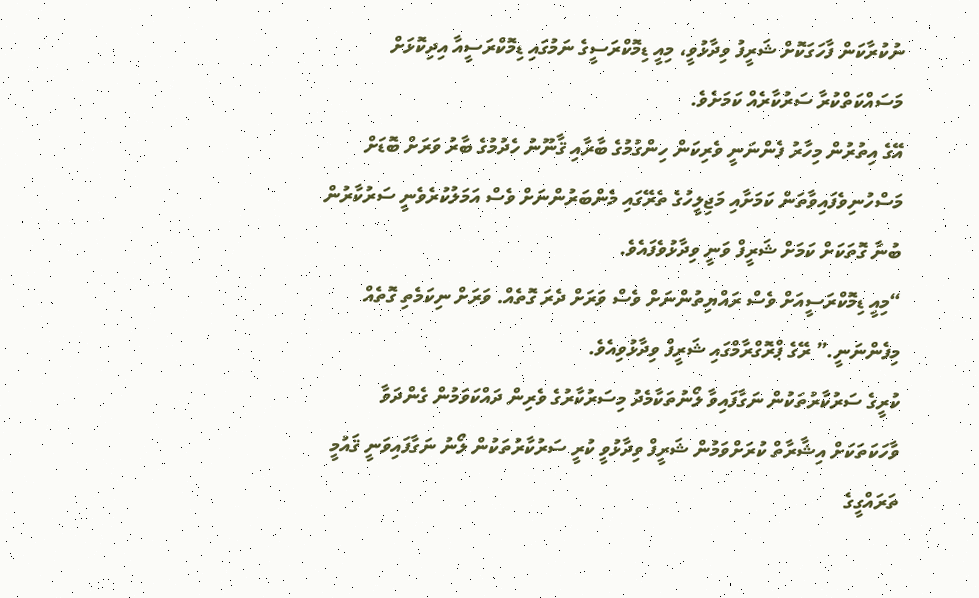ނުކުރާކަން ފާހަގަކޮށް ޝަރީފު ވިދާޅުވީ، މިއީ ޑިމޮކްރަސީގެ ނަމުގައި ޑިމޮކްރަސީއާ އިދިކޮޅަށް މަސައްކަތްކުރާ ސަރުކާރެއް ކަމަށެވެ.
އޭގެ އިތުރުން މިހާރު ފެންނަނީ ވެރިކަން ހިންގުމުގެ ބާރާއި ޤާނޫނު ހެދުމުގެ ބާރު ވަރަށް ބޮޑަށް މަސްހުނިވެފައިވާތަން ކަމަށާއި މަޖިލީހުގެ ތެރޭގައި މެންބަރުންނަށް ވެސް އަމަލުކުރެވެނީ ސަރުކާރުން ބުނާ ގޮތަކަށް ކަމަށް ޝަރީފް ވަނީ ވިދާޅުވެފައެވެ.
“މިއީ ޑިމޮކްރަސީއަށް ވެސް ރައްޔިތުންނަށް ވެސް ވަރަށް ދެރަ ގޮތެއް. ވަރަށް ނިކަމެތި ގޮތެއް މިފެންނަނީ.” ރޭގެ ޕްރޮގްރާމްގައި ޝަރީފް ވިދާޅުވިއެވެ.
ކުރީގެ ސަރުކާރުތަކުން ނަގާފައިވާ ލޯނުތަކާމެދު މިސަރުކާރުގެ ވެރިން ދައްކަވަމުން ގެންދަވާ ވާހަކަތަކަށް އިޝާރާތް ކުރަށްވަމުން ޝަރީފް ވިދާޅުވީ ކުރީ ސަރުކާރުތަކުން ލޯނު ނަގާފައިވަނީ ޤައުމީ ތަރައްގީގެ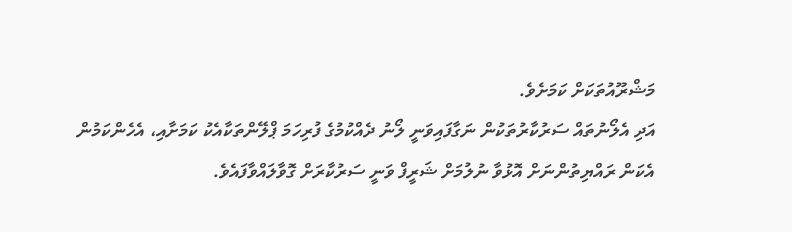މަޝްރޫއުތަކަށް ކަމަށެވެ.
އަދި އެލޯނުތައް ސަރުކާރުތަކުން ނަގާފައިވަނީ ލޯނު ދެއްކުމުގެ ފުރިހަމަ ޕްލޭންތަކާއެކު ކަމަށާއި، އެހެންކަމުން އެކަން ރައްޔިތުންނަށް އޮޅުވާ ނުލުމަށް ޝަރީފް ވަނީ ސަރުކާރަށް ގޮވާލައްވާފައެވެ.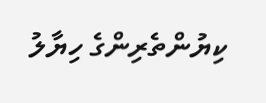ކިޔުންތެރިންގެ ހިޔާލު